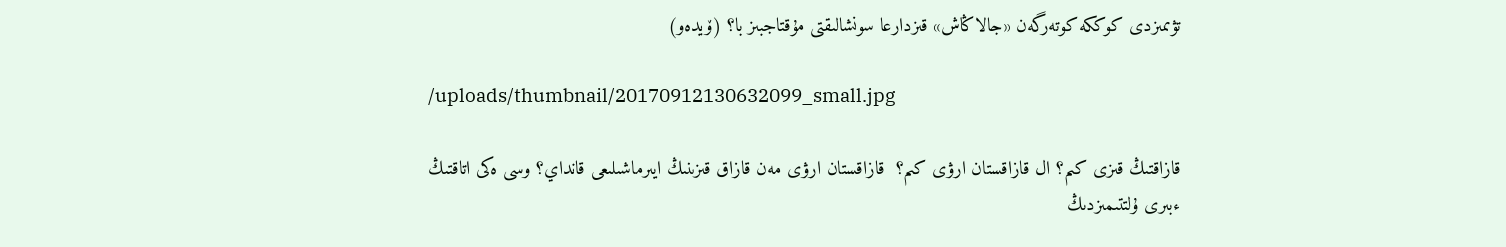تۋىمىزدى كوككە كوتەرگەن «جالاڭاش» قىزدارعا سونشالىقتى مۇقتاجبىز با؟ (ۆيدەو)

/uploads/thumbnail/20170912130632099_small.jpg

قازاقتىڭ قىزى كىم؟ ال قازاقستان ارۋى كىم؟  قازاقستان ارۋى مەن قازاق قىزىنىڭ ايىرماشىلىعى قانداي؟ وسى ەكى اتاقتىڭ ءبىرى ۇلتتىمىزدىڭ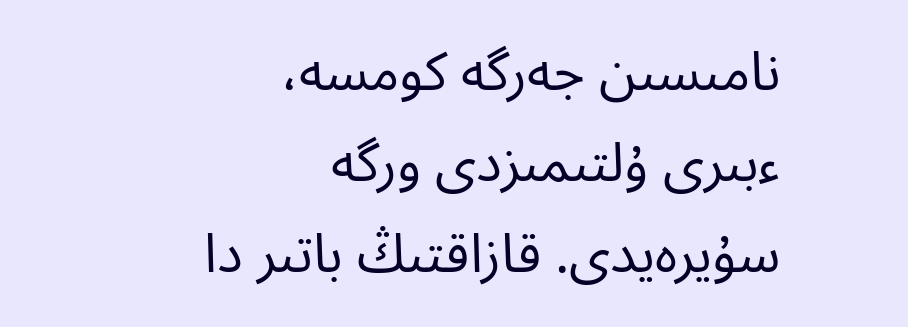نامىسىن جەرگە كومسە، ءبىرى ۇلتىمىزدى ورگە سۇيرەيدى. قازاقتىڭ باتىر دا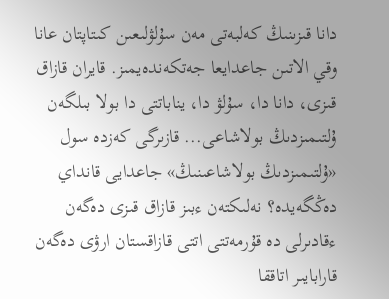دانا قىزىنىڭ كەلبەتى مەن سۇلۋلىعىن كىتاپتان عانا وقي الاتىن جاعدايعا جەتكەندەيمىز. قايران قازاق قىزى، دانا دا، سۇلۋ دا، يناباتتى دا بولا بىلگەن ۇلتىمىزدىڭ بولاشاعى... قازىرگى كەزدە سول «ۇلتىمىزدىڭ بولاشاعىنىڭ» جاعدايى قانداي دەڭگەيدە؟ نەلىكتەن ءبىز قازاق قىزى دەگەن ءقادىرلى دە قۇرمەتتى اتتى قازاقستان ارۋى دەگەن قارابايىر اتاققا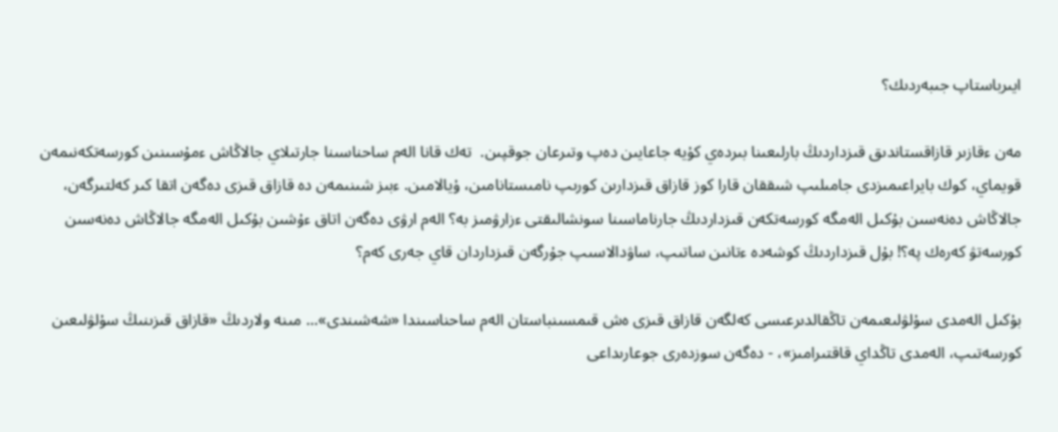ايىرباستاپ جىبەردىك؟

مەن ءقازىر قازاقستاندىق قىزداردىڭ بارلىعىنا بىردەي كۇيە جاعايىن دەپ وتىرعان جوقپىن.  تەك قانا الەم ساحناسىنا جارتىلاي جالاڭاش ءمۇسىنىن كورسەتكەنىمەن قويماي، كوك بايراعىمىزدى جامىلىپ شىققان قارا كوز قازاق قىزدارىن كورىپ نامىستانامىن، ۇيالامىن. ءبىز شىنىمەن دە قازاق قىزى دەگەن اتقا كىر كەلتىرگەن، جالاڭاش دەنەسىن بۇكىل الەمگە كورسەتكەن قىزداردىڭ جارناماسىنا سونشالىقتى ءزارۋمىز بە؟ الەم ارۋى دەگەن اتاق ءۇشىن بۇكىل الەمگە جالاڭاش دەنەسىن كورسەتۋ كەرەك پە؟! بۇل قىزداردىڭ كوشەدە ءتانىن ساتىپ، ساۋدالاسىپ جۇرگەن قىزداردان قاي جەرى كەم؟

بۇكىل الەمدى سۇلۋلىعىمەن تاڭقالدىرعىسى كەلگەن قازاق قىزى ەش قىمسىنباستان الەم ساحناسىندا «شەشىندى»... مىنە ولاردىڭ «قازاق قىزىنىڭ سۇلۋلىعىن كورسەتىپ، الەمدى تاڭداي قاقتىرامىز»، - دەگەن سوزدەرى جوعارىداعى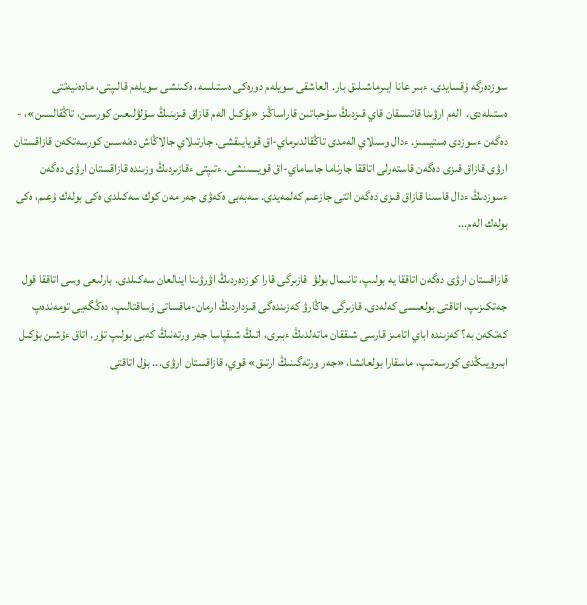سوزدەرگە ۇقسايدى. ءبىر عانا ايىرماشىلىق بار. العاشقى سويلەم دورەكى ەستىلسە، ەكىنشى سويلەم قالىپتى، مادەنيەتتى ەستىلەدى.  الەم ارۋىنا قاتىسقان قاي قىزدىڭ سۇحباتىن قاراساڭىز «بۇكىل الەم قازاق قىزىنىڭ سۇلۋلىعىن كورسىن، تاڭقالسىن»، - دەگەن ءسوزدى ەستيسىز. ءدال وسىلاي الەمدى تاڭقالدىرماي-اق قويايىقشى. جارتىلاي جالاڭاش دەنەسىن كورسەتكەن قازاقستان ارۋى قازاق قىزى دەگەن قاستەرلى اتاققا جارناما جاساماي-اق قويسىنشى. ءتىپتى ءقازىردىڭ وزىندە قازاقستان ارۋى دەگەن ءسوزدىڭ ءدال قاسىنا قازاق قىزى دەگەن اتتى جازعىم كەلمەيدى. سەبەبى ەكەۋى جەر مەن كوك سەكىلدى ەكى بولەك ۇعىم، ەكى بولەك الەم...

قازاقستان ارۋى دەگەن اتاققا يە بولىپ، تانىمال بولۋ  قازىرگى قارا كوزدەردىڭ اۋرۋىنا اينالعان سەكىلدى. بارلىعى وسى اتاققا قول جەتكىزىپ، اتاقتى بولعىسى كەلەدى. قازىرگى جاڭارۋ كەزىندەگى قىزداردىڭ ارمان-ماقساتى ۇساقتالىپ، دەڭگەيى تومەندەپ كەتكەن بە؟ كەزىندە اباي اتامىز قارسى شىققان ماتەلدىڭ ءبىرى، اتىڭ شىقپاسا جەر ورتەنىڭ كەبى بولىپ تۇر. اتاق ءۇشىن بۇكىل ابىرويىڭدى كورسەتىپ، ماسقارا بولعانشا، «جەر ورتەگىنىڭ ارتىق» قوي، قازاقستان ارۋى... بۇل اتاقتى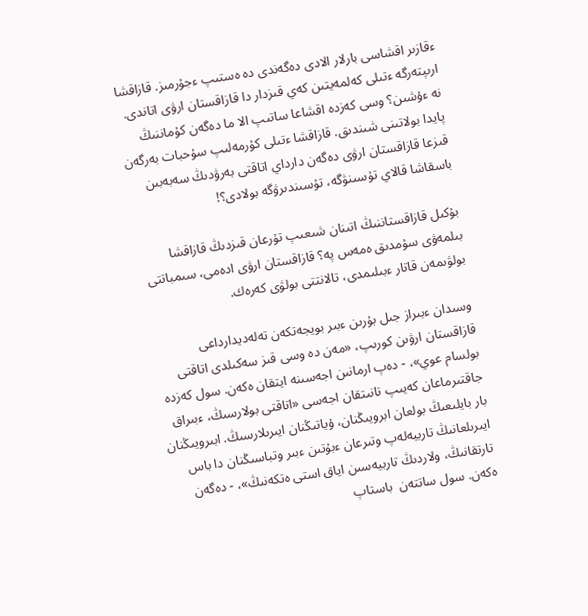ءقازىر اقشاسى بارلار الادى دەگەندى دە ەستىپ ءجۇرمىز. قازاقشا ارىپتەرگە ءتىلى كەلمەيتىن كەي قىزدار دا قازاقستان ارۋى اتاندى. نە ءۇشىن؟ وسى كەزدە اقشاعا ساتىپ الا ما دەگەن كۇماننىڭ پايدا بولاتىنى شىندىق. قازاقشا ءتىلى كۇرمەلىپ سۇحبات بەرگەن قىزعا قازاقستان ارۋى دەگەن دارداي اتاقتى بەرۋدىڭ سەبەبىن باسقاشا قالاي تۇسىنۋگە، تۇسىندىرۋگە بولادى؟!

بۇكىل قازاقستاننىڭ اتىنان شىعىپ تۇرعان قىزدىڭ قازاقشا بىلمەۋى سۇمدىق ەمەس پە؟ قازاقستان ارۋى ادەمى، سىمباتتى بولۋىمەن قاتار ءبىلىمدى، تالانتتى بولۋى كەرەك.

وسىدان ءبىراز جىل بۇرىن ءبىر بويجەتكەن تەلەديدارداعى قازاقستان ارۋىن كورىپ، «مەن دە وسى قىز سەكىلدى اتاقتى بولسام عوي»، - دەپ ارمانىن اجەسىنە ايتقان ەكەن. سول كەزدە جاقتىرماعان كەيىپ تانىتقان اجەسى «اتاقتى بولارسىڭ، ءبىراق بار بايلىعىڭ بولعان ابرويىڭنان، ۇياتىڭنان ايىرىلارسىڭ. ابىرويىڭنان ايىرىلعانىڭ تاربيەلەپ وتىرعان ءبۇتىن ءبىر وتباسىڭنان دا باس تارتقانىڭ، ولاردىڭ تاربيەسىن اياق استى ەتكەنىڭ»، - دەگەن ەكەن. سول ساتتەن  باستاپ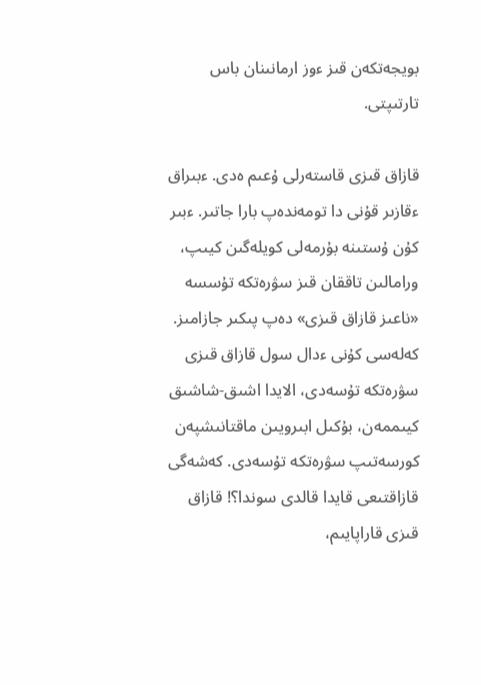بويجەتكەن قىز ءوز ارمانىنان باس تارتىپتى.

قازاق قىزى قاستەرلى ۇعىم ەدى. ءبىراق ءقازىر قۇنى دا تومەندەپ بارا جاتىر. ءبىر كۇن ۇستىنە بۇرمەلى كويلەگىن كيىپ، ورامالىن تاققان قىز سۋرەتكە تۇسسە «ناعىز قازاق قىزى» دەپ پىكىر جازامىز. كەلەسى كۇنى ءدال سول قازاق قىزى سۋرەتكە تۇسەدى، الايدا اشىق-شاشىق كيىممەن، بۇكىل ابىرويىن ماقتانىشپەن كورسەتىپ سۋرەتكە تۇسەدى. كەشەگى قازاقتىعى قايدا قالدى سوندا؟! قازاق قىزى قاراپايىم،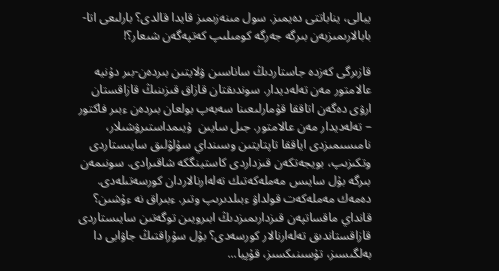يبالى، يناباتتى دەيمىز. سول مىنەزىمىز قايدا قالدى؟ بارلىعى اتا-بابالارىمىزبەن بىرگە جەرگە كومىلىپ كەتپەگەن شىعار؟!

قازىرگى كەزدە جاستاردىڭ ساناسىن ۋلايتىن بىردەن-بىر دۇنيە عالامتور مەن تەلەديدار. سوندىقتان قازاق قىزىنىڭ قازاقستان ارۋى دەگەن اتاققا قۇمارلىعىنا سەبەپ بولعان بىردەن ءبىر فاكتور – تەلەديدار مەن عالامتور. جىل سايىن  ۇيىمداستىرۋشىلار، نامىسىمىزدى اياققا تاپتايتىن وسىنداي سۇلۋلىق سايىستاردى وتكىزىپ، بويجەتكەن قىزداردى كاستينگكە شاقىرادى. سونىمەن بىرگە بۇل سايىس مەملەكەتىك تەلەارنالاردان كورسەتىلەدى. دەمەك مەملەكەت قولداۋ ءبىلدىرىپ وتىر. ءبىراق نە ءۇشىن؟ قانداي ماقساتپەن قىزدارىمىزدىڭ ابىرويىن توگەتىن سايىستاردى قازاقستاندىق تەلەارنالار كورسەدى؟ بۇل سۇراقتىڭ جاۋابى دا بەلگىسىز، تۇسىنىكسىز، قۇپيا...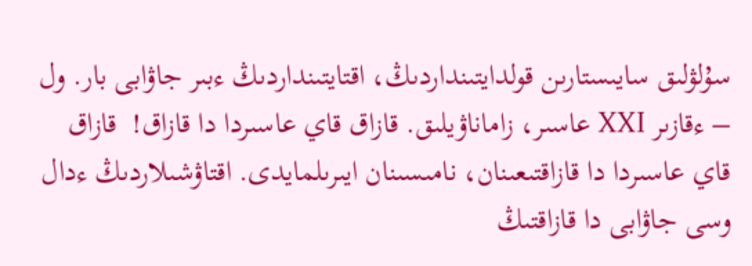سۇلۋلىق سايىستارىن قولدايتىنداردىڭ، اقتايتىنداردىڭ ءبىر جاۋابى بار. ول – ءقازىر XXI عاسىر، زاماناۋيلىق. قازاق قاي عاسىردا دا قازاق!  قازاق قاي عاسىردا دا قازاقتىعىنان، نامىسىنان ايىرىلمايدى. اقتاۋشىلاردىڭ ءدال وسى جاۋابى دا قازاقتىڭ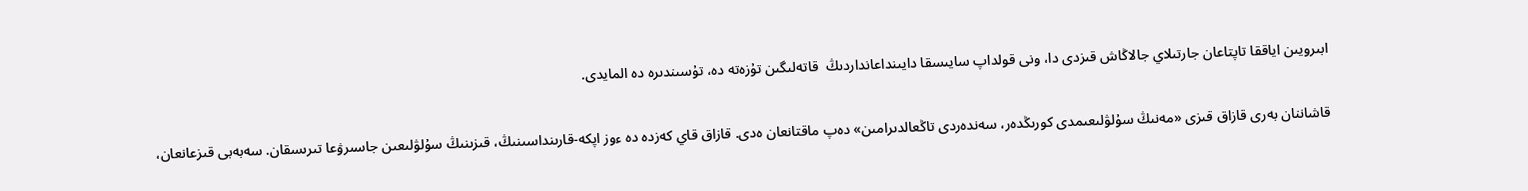ابىرويىن اياققا تاپتاعان جارتىلاي جالاڭاش قىزدى دا، ونى قولداپ سايىسقا دايىنداعانداردىڭ  قاتەلىگىن تۇزەتە دە، تۇسىندىرە دە المايدى.

قاشاننان بەرى قازاق قىزى «مەنىڭ سۇلۋلىعىمدى كورىڭدەر، سەندەردى تاڭعالدىرامىن» دەپ ماقتانعان ەدى. قازاق قاي كەزدە دە ءوز اپكە-قارىنداسىنىڭ، قىزىنىڭ سۇلۋلىعىن جاسىرۋعا تىرىسقان. سەبەبى قىزعانعان،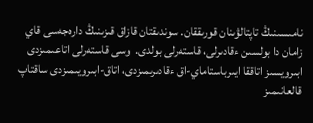نامىسىنىڭ تاپتالۋىنان قورىققان. سوندىقتان قازاق قىزىنىڭ دارەجەسى قاي زامان دا بولسىن ءقادىرلى، قاستەرلى بولدى.  وسى قاستەرلى اتاعىمىزدى ابىرويسىز اتاققا ايىرباستاماي-اق ءقادىرىمىزدى، اتاق-ابىرويىمىزدى ساقتاپ قالعانىمىز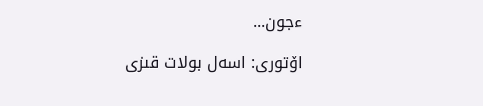ءجون...

اۆتورى: اسەل بولات قىزى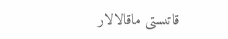قاتىستى ماقالالار